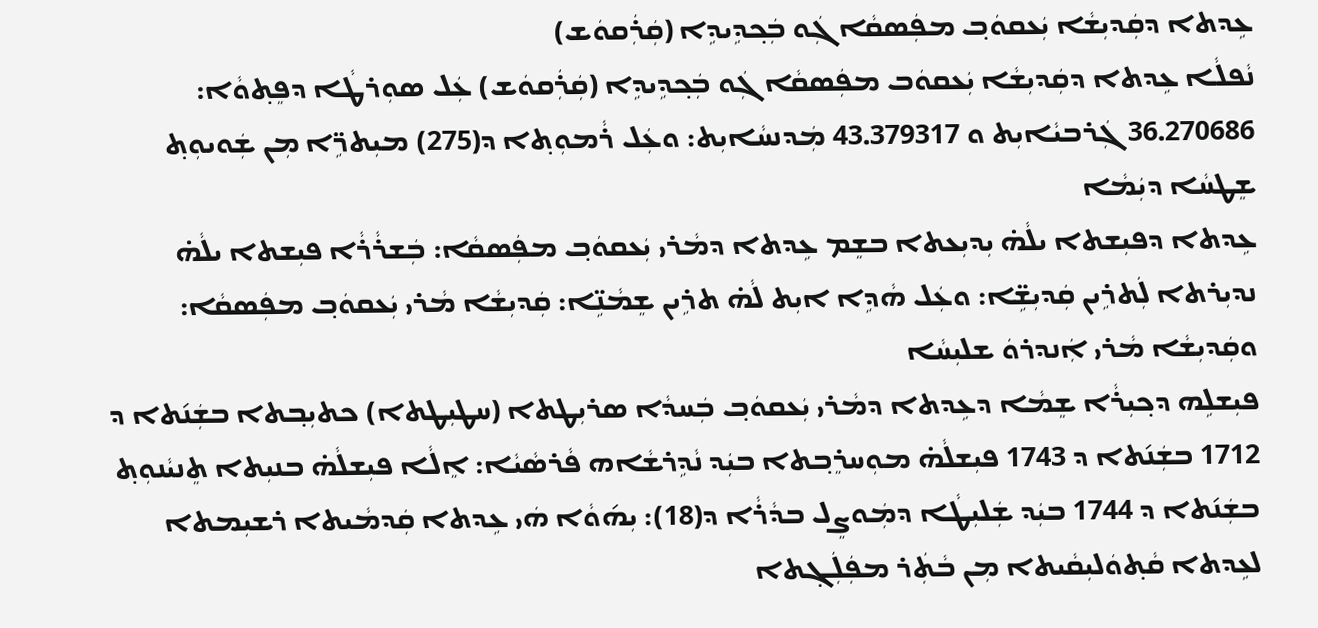ܥܹܕܬܐ ܕܩܲܕܝܼܫܵܐ ܝܲܥܩܘܿܒ݂ ܡܦܲܣܩܵܐ ܓܲܘ ܒܲܟ݂ܕܹܝܕܹܐ (ܩܲܪܲܩܘܿܫ)
ܢܵܦܠܵܐ ܥܹܕܬܐ ܕܩܲܕܝܼܫܵܐ ܝܲܥܩܘܿܒ ܡܦܲܣܩܵܐ ܓܲܘ ܒܲܟ݂ܕܹܝܕܹܐ (ܩܲܪܲܩܘܿܫ) ܥܲܠ ܣܘܼܪܛܵܐ ܕܦܸܬ݂ܘܵܐ: 36.270686 ܓܲܪܒܝܵܐܝܼܬ ܘ 43.379317 ܡܲܕܢܚܵܐܝܼܬ: ܘܥܲܠ ܪܵܡܘܼܬ݂ܐ ܕ(275) ܡܝܼܬܪܹ̈ܐ ܡܼܢ ܫܲܘܝܘܼܬ݂ ܫܸܛܚܵܐ ܕܝܲܡܵܐ
ܥܹܕܬܐ ܕܦܝܼܫܬܐ ܝܠܵܗ̇ ܝܼܕܝܼܥܬܐ ܒܫܸܡ ܥܹܕܬܐ ܕܡܵܪܝ ܝܲܥܩܘܿܒ݂ ܡܦܲܣܩܵܐ: ܒܲܫܪܵܪܵܐ ܦܝܼܫܬܐ ܝܠܵܗ̇ ܢܕܝܼܪܬܐ ܠܲܬܪܹܝܢ ܩܲܕܝܼܫܹ̈ܐ: ܘܥܲܠ ܗܵܕܹܐ ܐܝܼܬ ܠܵܗ̇ ܬܪܹܝܢ ܫܸܡܵܢܹ̈ܐ: ܩܲܕܝܼܫܵܐ ܡܵܪܝ ܝܲܥܩܘܿܒ݂ ܡܦܲܣܩܵܐ: ܘܩܲܕܝܼܫܵܐ ܡܵܪܝ ܐܲܢܕܪܘܿ ܫܠܝܼܚܵܐ
ܦܝܼܫܠܹܗ ܕܟ݂ܝܼܪܵܐ ܫܸܡܵܐ ܕܥܹܕܬܐ ܕܡܵܪܝ ܝܲܥܩܘܿܒ݂ ܒܲܚܕܵܐ ܣܪܝܼܛܬܐ (ܚܛܝܼܛܬܐ) ܟܬܝܼܒ݂ܬܐ ܒܫܲܢ݇ܬܐ ܕ 1712 ܒܫܲܢ݇ܬܐ ܕ 1743 ܦܝܼܫܠܵܗ̇ ܡܘܼܚܪܸܒ݂ܬܐ ܒܝܲܕ ܢܵܕܹܪܫܵܐܗ ܦܵܪܣܵܝܵܐ: ܐܸܠܵܐ ܦܝܼܫܠܵܗ̇ ܒܢܝܼܬܐ ܬܸܢܝܵܢܘܼܬ݂ ܒܫܲܢ݇ܬܐ ܕ 1744 ܒܝܲܕ ܫܲܠܝܼܛܵܐ ܕܡܲܘܨܸܠ ܒܕܵܪܵܐ ܕ(18): ܝܼܗ݇ܘܵܐ ܗܿܝ ܥܹܕܬܐ ܩܲܕܡܵܝܬܐ ܪܫܝܼܡܬܐ ܠܥܹܕܬܐ ܩܵܬ݂ܘܿܠܝܼܩܵܝܬܐ ܡܼܢ ܒܵܬܲܪ ܡܦܲܠܲܓ݂ܬܐ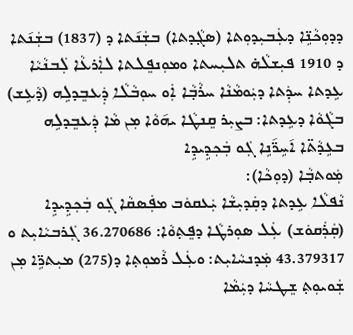ܕܕܘܼܟܵܢܹ̈ܐ ܕܥܲܒܝܼܕܘܼܬܐ (ܣܓ݂ܵܕܬܐ) ܒܫܲܢ݇ܬܐ ܕ (1837) ܒܫܲܢ݇ܬܐ ܕ 1910 ܦܝܼܫܠܵܗ̇ ܬܠܝܼܚܬܐ ܘܡܘܼܢܦܸܠܬܐ ܠܐܲܪܥܵܐ ܠܲܒܢܵܝܵܐ ܥܹܕܬܐ ܚܕܲܬܐ ܕܝܲܘܡܵܢܵܐ ܚܪܵܒ݂ܵܐ ܐܲܘ ܚܘܼܒܵܠܵܐ ܕܲܥܒܸܕܠܹܗ (ܕܵܥܹܫ) ܒܓܵܘܵܐ ܕܥܹܕܬܐ: ܒܨܝܼܪ ܩܸܢܛܵܐ ܝܗ݇ܘܵܐ ܡܼܢ ܡܵܐ ܕܲܥܒܸܕܠܹܗ ܒܥܹܕܵܬ̈ܐ ܐ݇ܚܹܪ̈݇ܢܹܐ ܓܲܘ ܒܲܟ݂ܕܹܝܕܹܐ
ܡܲܘܬܒ݂ܵܐ (ܕܘܼܟܵܐ):
ܢܵܦܠܵܐ ܥܹܕܬܐ ܕܩܲܕܝܼܫܵܐ ܝܲܥܩܘܿܒ ܡܦܲܣܩܵܐ ܓܲܘ ܒܲܟ݂ܕܹܝܕܹܐ (ܩܲܪܲܩܘܿܫ) ܥܲܠ ܣܘܼܪܛܵܐ ܕܦܸܬ݂ܘܵܐ: 36.270686 ܓܲܪܒܝܵܐܝܼܬ ܘ 43.379317 ܡܲܕܢܚܵܐܝܼܬ: ܘܥܲܠ ܪܵܡܘܼܬ݂ܐ ܕ(275) ܡܝܼܬܪܹ̈ܐ ܡܼܢ ܫܲܘܝܘܼܬ݂ ܫܸܛܚܵܐ ܕܝܲܡܵܐ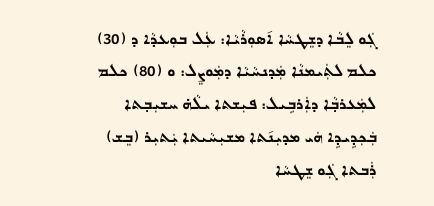ܓܲܘ ܠܸܒܵܐ ܕܫܸܛܚܵܐ ܐ݇ܣܘܼܪܵܝܵܐ: ܥܲܠ ܒܘܼܥܕܵܐ ܕ (30) ܟܠܡ ܠܬܲܝܡܢܵܐ ܡܲܕܢܚܵܝܵܐ ܕܡܲܘܨܸܠ: ܘ (80) ܟܠܡ ܠܡܲܥܪܒ݂ܵܐ ܕܐܲܪܒܹܝܠ: ܦܝܼܫܬܐ ܝܠܵܗ̇ ܚܫܝܼܒ݂ܬܐ ܒܲܟ݂ܕܹܝܕܹܐ ܗܿܝ ܡܕܝܼܢ݇ܬܐ ܡܫܝܼܚܵܝܬܐ ܝܲܬܝܼܪ (ܒܸܫ) ܪܲܒܬܐ ܓܲܘ ܫܸܛܚܵܐ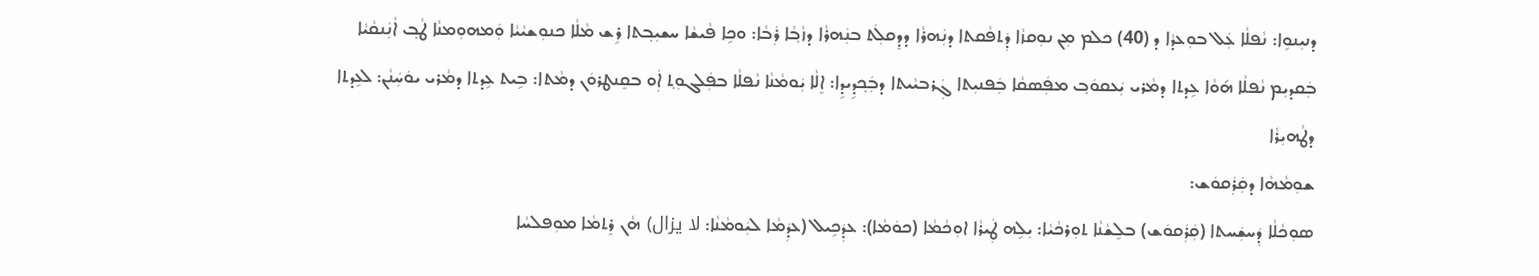ܕܢܝܼܢܘܹܐ: ܢܵܦܠܵܐ ܥܲܠ ܒܘܼܥܕܵܐ ܕ (40) ܟܠܡ ܡܼܢ ܢܘܼܩܙܵܐ ܕܲܬܦܵܩܬܐ ܕܢܲܗܪܵܐ ܕܕܸܩܠܲܬ ܒܢܲܗܪܵܐ ܕܙܵܒ݂ܵܐ ܪܲܒܵܐ: ܘܟܹܐ ܦܵܝܫܵܐ ܚܫܝܼܒ݂ܬܐ ܪܹܫ ܡܵܠܵܐ ܟܢܘܼܫܝܵܝܵܐ ܘܲܡܗܘܼܡܢܵܐ ܛܵܒ݂ ܐܵܢܲܢܩܵܝܵܐ
ܒܲܩܕܝܼܡ ܢܵܦܠܵܐ ܗ݇ܘܵܐ ܥܹܕܬܐ ܕܡܵܪܝ ܝܲܥܩܘܿܒ݂ ܡܦܲܣܩܵܐ ܒܲܦܢܝܼܬܐ ܓܲܪܒܝܵܝܬܐ ܕܒܲܟ݂ܕܹܝܕܹܐ: ܐܸܠܵܐ ܝܲܘܡܵܢܵܐ ܢܵܦܠܵܐ ܒܦܲܠܓܘܼܬ݂ ܐܲܘ ܒܩܸܢܛܪܘܿܢ ܕܡܵܬܐ: ܒܹܝܬ ܥܹܕܬܐ ܕܡܵܪܝ ܝܘܿܚܲܢܵܢ: ܠܥܹܕܬܐ ܕܛܵܗܝܼܪܵܐ
ܫܘܼܡܵܗܵܐ ܕܩܲܪܲܩܘܿܫ:
ܣܘܼܟܵܠܵܐ ܕܲܚܫܲܚܬܐ (ܩܲܪܲܩܘܿܫ) ܒܠܸܫܵܢܵܐ ܬܘܼܪܟܵܝܵܐ: ܝܼܠܹܗ ܛܲܝܪܵܐ ܐܘܼܟܵܡܵܐ (ܟܘܿܡܵܐ): ܥܕܲܟܹܝܠ (ܥܕܲܡܵܐ ܠܝܲܘܡܵܢܵܐ: لا يزال) ܗܵܢ ܪܸܬܡܵܐ ܡܘܼܦܠܚܵܐ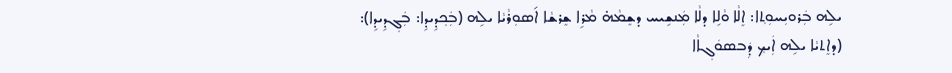ܝܠܹܗ ܒܲܪܘܝܼܚܘܼܬ݂ܐ: ܐܸܠܵܐ ܘܵܠܹܐ ܕܠܵܐ ܡܲܢܫܹܝܚ ܕܫܸܡܵܗ̇ ܡܵܪܹܐ ܫܸܪܫܵܐ ܐ݇ܣܘܼܪܵܝܵܐ ܝܠܹܗ (ܒܲܟ݂ܕܹܝܕܹܐ: ܒܲܓ݂ܕܹܝܕܹܐ): (ܕܐܸܬܝܵܐ ܝܠܹܗ ܐܲܝܟ݂ ܕܲܒܣܘܿܓ݂ܐܵܐ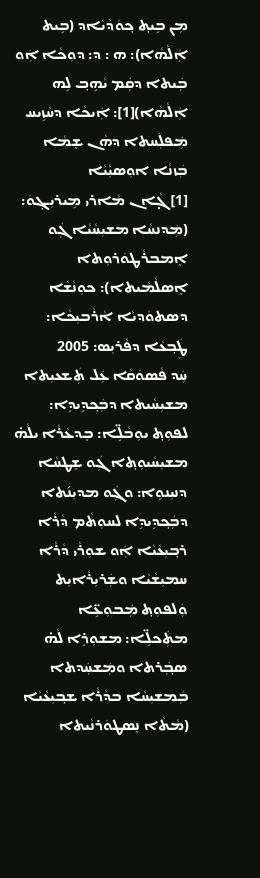ܡܼܢ ܒܹܝܬ݂ ܟ݂ܘܿܕܵܝܵܐܕ (ܒܹܝܬ ܐܲܠܵܗܵܐ): ܗ : ܕ: ܕܘܼܟܵܐ ܐܲܘ ܒܲܝܬܐ ܕܩܲܡ ܝܵܗܹܒ݂ ܠܹܗ ܐܲܠܵܗܵܐ)[1]: ܐܲܝܟܵܐ ܕܚܵܙܹܝܚ ܡܲܦܠܲܚܬܐ ܕܗܵܢ ܫܸܡܵܐ ܒܲܙܢܵܐ ܐܘܼܣܝܼܵܝܵܐ
[1] ܓ̣ܵܐܢ ܡܵܐܪܝ ܡܹܝܪܝܼܓ݂ܘܿ: (ܡܲܕܢܚܵܐ ܡܫܝܼܚܵܝܵܐ ܓܲܘ ܐܸܡܒܪܵܛܘܿܪܘܼܬܐ ܐܸܣܠܵܡܵܝܬܐ): ܟܘܼܢܵܫܵܐ ܕܣܬܘܿܕܝܵܐ ܐܵܪܵܒܝܼܟܵܐ: ܛܲܒ݂ܥܵܐ ܕܦܵܪܝܼܣ: 2005
ܚܲܕ ܦܵܣܘܿܩܵܐ ܥܲܠ ܬܲܫܥܝܼܬܐ ܡܫܝܼܚܵܝܬܐ ܕܒܲܟ݂ܕܹܝܕܹܐ:
ܠܦܘܼܬ݂ ܝܘܼܒܵܠܹ̈ܐ: ܒܸܕܥܵܪܵܐ ܝܠܵܗ̇ ܡܫܝܼܚܵܝܘܼܬ݂ܐ ܓܲܘ ܫܸܛܚܵܐ ܕܢܝܼܢܘܹܐ: ܘܓܲܘ ܡܕܝܼܢ݇ܬܐ ܕܒܲܟ݂ܕܹܝܕܹܐ ܠܚܘܼܬܵܡ ܕܵܪܵܐ ܪܒ݂ܝܼܥܵܝܵܐ ܐܲܘ ܫܘܼܪܵܝ ܕܵܪܵܐ ܚܡܝܼܫܵܝܵܐ ܘܫܲܪܝܼܪܵܐܝܼܬ ܘܲܠܦܘܼܬ݂ ܡܲܒܘܼܥܹ̈ܐ ܡܬܲܟܠܹ̈ܐ: ܡܫܘܼܪܹܐ ܠܵܗ̇ ܣܒ݂ܲܪܬܐ ܘܡܲܫܚܲܕܬܐ ܒܲܡܫܝܼܚܵܐ ܒܕܵܪܵܐ ܫܒ݂ܝܼܥܵܝܵܐ (ܡܵܬܵܐ ܢܸܣܛܘܿܪܢܵܝܬܐ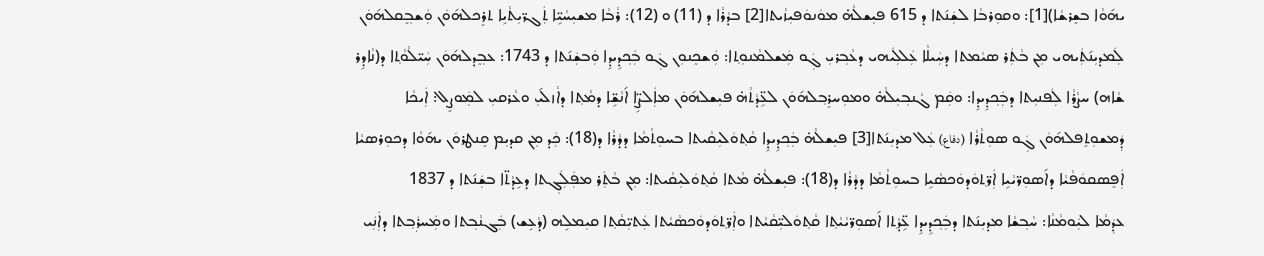ܝܗ݇ܘܵܐ ܒܫܸܪܫܵܐ)[1]: ܘܩܘܼܪܒܵܐ ܠܫܲܢ݇ܬܐ ܕ 615 ܦܝܼܫܠܵܗ̇ ܡܘܿܢܘܿܦܝܼܙܵܝܬܐ[2] ܒܕܵܪܵܐ ܕ (11) ܘ (12): ܪܵܒܵܐ ܡܫܝܼܚܵܝܹ̈ܐ ܬܲܓܪ̈ܝܼܬܵܝܹܐ ܬܪܸܟܠܗ݇ܘܿܢ ܘܲܫܒ݂ܸܩܠܗ݇ܘܿܢ ܠܲܡܕܝܼܢ݇ܬܲܝܗܝ ܡܼܢ ܒܵܬܲܪ ܣܝܵܡܬܐ ܕܚܲܝܠܵܐ ܥܲܠܠܲܝܗܝ ܕܥܵܒ݂ܪܝܼ ܓܲܘ ܡܲܫܠܡܵܢܘܼܬ݂ܐ: ܘܲܫܟܸܢܘܼܢ ܓܲܘ ܒܲܟ݂ܕܹܝܕܹܐ ܘܲܒܫܲܢ݇ܬܐ ܕ 1743: ܥܒ݂ܸܕܠܗ݇ܘܿܢ ܚܲܝ̈ܠܵܘܵܬ݂ܐ ܕ(ܢܵܐܕܹܪ ܫܵܐܗ) ܚܨܵܪܵܐ ܠܲܦܢܝܼܬܐ ܕܒܲܟ݂ܕܹܝܕܹܐ: ܘܩܲܡ ܓܵܢܒ݂ܝܼܠܵܗ̇ ܘܡܘܼܚܪܸܒ݂ܠܗ݇ܘܿܢ ܠܥܹ̈ܕܵܬܵܗ̇ ܦܝܼܫܠܗ݇ܘܿܢ ܡܐܲܠܨܹ̈ܐ ܐ݇ܢܵܫܹ̈ܐ ܕܡܵܬ݂ܐ ܕܐܵܙܠ݇ܝܼ ܘܥܵܪܩܝܼ ܠܡܲܘܨܸܠ: ܐܲܝܟܵܐ ܕܲܡܫܘܼܬܸܦܠܗ݇ܘܿܢ ܓܲܘ ܣܘܼܬܵܪܵܐ (دفاع) ܥܲܠ ܡܕܝܼܢ݇ܬܐ[3] ܦܝܼܫܠܵܗ̇ ܒܲܟ݂ܕܹܝܕܹܐ ܩܵܬ݂ܘܿܠܝܼܩܵܝܬܐ ܒܚܘܼܬܵܡܵܐ ܕܕܵܪܵܐ ܕ(18): ܟܲܕ ܡܼܢ ܩܕܝܼܡ ܩܸܢܛܪܘܿܢ ܝܗ݇ܘܵܐ ܕܟܘܼܪܣܝܵܐ ܐܲܦܸܣܩܘܿܦܵܝܵܐ ܕܐ݇ܣܘܼܪ̈ܝܵܝܹܐ ܐܲܪ̈ܬ݂ܘܿܕܘܿܟܣܵܝܹܐ ܒܚܘܼܬܵܡܵܐ ܕܕܵܪܵܐ ܕ(18): ܦܝܼܫܠܵܗ̇ ܡܵܬܐ ܩܵܬ݂ܘܿܠܝܼܩܵܝܬܐ: ܡܼܢ ܒܵܬܲܪ ܡܦܲܠܲܓ݂ܬܐ ܕܥܹܕܵܬ̈ܐ ܒܫܲܢ݇ܬܐ ܕ 1837
ܥܕܲܡܵܐ ܠܝܲܘܡܵܢܵܐ: ܚܵܒ݂ܫܵܐ ܡܕܝܼܢ݇ܬܐ ܕܒܲܟ݂ܕܹܝܕܹܐ ܥܹ̈ܕܵܬ݂ܐ ܐ݇ܣܘܼܪ̈ܝܵܝܵܬ݂ܐ ܩܵܬ݂ܘܿܠܝܼ̈ܩܵܝܵܬܐ ܘܐܲܪ̈ܬ݂ܘܿܕܘܿܟܣܵܝܵܬܐ ܥܲܬܝܼ̈ܩܵܬ݂ܐ ܩܝܼܡܠܹܗ (ܕܵܥܹܫ) ܒܲܓܢܵܒ݂ܬܐ ܘܡܲܚܪܲܒ݂ܬܐ ܕܐܲܢܲܝ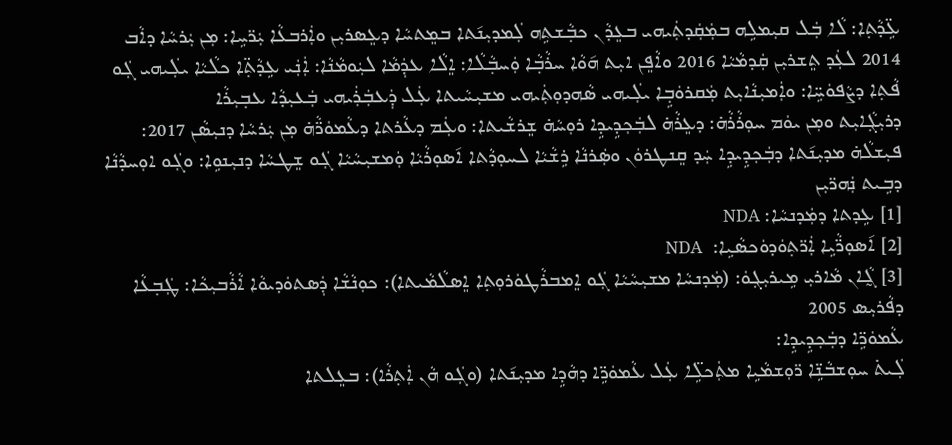ܥܹ̈ܕܵܬ݂ܐ: ܠܵܐ ܒܲܠ ܩܝܼܡܠܹܗ ܒܡܲܩܲܕܬܲܝܗܝ ܒܥܸܕܵܢ ܟܒ݂ܵܫܬܹܗ ܠܲܡܕܝܼܢ݇ܬܐ ܒܡܸܬܚܵܐ ܕܥܸܣܪܝܼܢ ܘܐܲܪܒܥܵܐ ܝܲܪ̈ܚܹܐ: ܡܼܢ ܝܲܪܚܵܐ ܕܐܵܒ 2014 ܠܥܲܕ ܬܸܫܪܝܼܢ ܩܲܕܡܵܝܵܐ 2016 ܘܐܵܦܸܢ ܐܝܼܬ ܗ݇ܘܵܐ ܚܪܵܒ݂ܵܐ ܘܲܚܒ݂ܵܠܵܐ: ܐܸܠܵܐ ܥܕܲܡܵܐ ܠܝܲܘܡܵܢܵܐ: ܐܲܢܲܝ ܥܹܕܵܬ݂̈ܐ ܟܠܵܝܵܐ ܝܠܲܝܗܝ ܓܲܘ ܦܵܬ݂ܐ ܕܨܵܦܘܿܚܹ̈ܐ: ܘܐܲܡܝܼܢܵܐܝܼܬ ܡܲܩܪܘܿܒ݂ܹܐ ܝܠܲܝܗܝ ܣܵܗܕܘܼܬܲܝܗܝ ܡܫܝܼܚܵܝܬܐ ܥܲܠ ܕܲܥܒܲܪܲܝܗܝ ܒܲܥܝܼܕܵܐ ܥܒ݂ܝܼܪܵܐ
ܕܪܝܼܓ݂ܵܐܝܼܬ ܘܡܼܢ ܝܘܿܡ ܚܘܼܪܵܪܵܗ̇: ܕܥܸܪܵܗ̇ ܠܒܲܟ݂ܕܹܝܕܹܐ ܪܘܼܚܵܗ̇ ܫܸܪܫܵܝܬܐ: ܘܥܲܡ ܕܥܵܪܬܐ ܕܥܵܡܘܿܪ̈ܵܗ̇ ܡܼܢ ܝܲܪܚܵܐ ܕܢܝܼܣܵܢ 2017: ܦܝܼܫܠܵܗ̇ ܡܕܝܼܢ݇ܬܐ ܕܒܲܟ݂ܕܹܝܕܹܐ ܚܲܕ ܩܸܢܛܪܘܿܢ ܘܣܲܪܢܵܐ ܪܹܫܵܝܵܐ ܠܚܘܼܕܵܬܐ ܐ݇ܣܘܼܪܵܝܵܐ ܘܲܡܫܝܼܚܵܝܵܐ ܓܲܘ ܫܸܛܚܵܐ ܕܢܝܼܢܘܹܐ: ܘܓܲܘ ܐܘܼܚܕܵܢܵܐ ܕܒܹܝܬ ܢܲܗܪ̈ܝܼܢ
[1] ܥܹܕܬܐ ܕܡܲܕܢܚܵܐ: NDA
[2] ܐ݇ܣܘܼܪ̈ܵܝܹܐ ܐܲܪ̈ܬ݂ܘܿܕܘܿܟܣܵܝܹܐ:  NDA
[3] ܓ̰ܵܐܢ ܡܵܐܪܝܼ ܡܹܝܪܝܼܓ݂ܘܿ: (ܡܲܕܢܚܵܐ ܡܫܝܼܚܵܝܵܐ ܓܲܘ ܐܸܡܒܪܵܛܘܿܪܘܼܬ݂ܐ ܐܸܣܠܵܡܵܝܬܐ): ܟܘܼܢܵܫܵܐ ܕܲܣܬܘܿܕܝܘܵܐ ܐܵܪܵܒܝܼܟܵܐ: ܛܲܒ݂ܥܵܐ ܕܦܵܪܝܼܣ 2005
ܥܵܡܘܿܪܹ̈ܐ ܕܒܲܟ݂ܕܹܝܕܹܐ:
ܠܲܝܬ̇ ܚܘܼܫܒܵܢܹ̈ܐ ܪ̈ܘܼܫܡܵܝܹܐ ܡܬܲܟܠܹ̈ܐ ܥܲܠ ܥܵܡܘܿܪܹ̈ܐ ܕܗܵܕܹܐ ܡܕܝܼܢ݇ܬܐ (ܘܓܲܘ ܗܵܢ ܐܲܬ݂ܪܵܐ): ܒܥܸܠܬܐ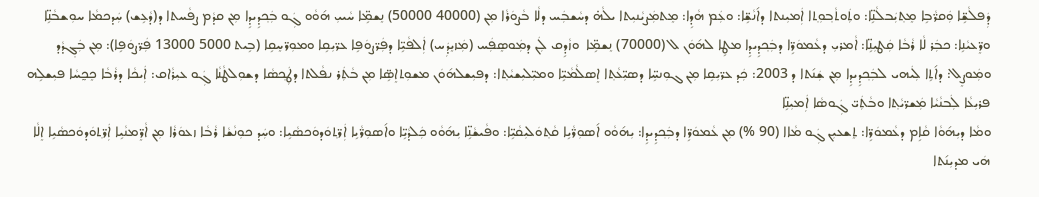ܕܲܦܠܵܫܹ̈ܐ ܘܲܩܪ̈ܵܒܹܐ ܡܸܬ݂ܝܲܒܠܵܢܹ̈ܐ: ܘܬܲܘܬܵܒ݂ܘܼܬ݂ܐ ܐܲܡܝܼܢܬܐ ܕܐ݇ܢܵܫܹ̈ܐ: ܘܥܲܡ ܗܵܕܹܐ: ܡܸܬܡܲܨܝܵܢܝܼܬܐ ܝܠܵܗ̇ ܕܚܵܫܒܲܚ ܕܠܵܐ ܒܵܨܘܿܪܵܐ ܡܼܢ (40000 50000) ܢܸܫܡܹ̈ܐ ܚܵܝܝܼ ܗ݇ܘܵܘ ܓܲܘ ܒܲܟ݂ܕܹܝܕܹܐ ܡܼܢ ܩܕܵܡ ܨܦܵܚܬܐ ܕ(ܕܵܥܹܫ) ܚܲܕܟܡܵܐ ܚܘܼܫܒܵܢܹ̈ܐ ܘܪܸ̈ܥܝܵܢܹܐ: ܟܒܲܪ ܠܵܐ ܪܵܒܵܐ ܩܲܛܝܼܢܹ̈ܐ: ܐܵܡܪܝܼ ܕܥܵܡܘܿܪܹ̈ܐ ܕܒܲܟ݂ܕܹܝܕܹܐ ܡܛܹܐ ܠܗ݇ܘܿܢ ܠ (70000) ܢܸܫܡܹ̈ܐ  ܘܙܵܕܹܩ ܠܲܢ ܕܡܲܘܣܸܦܲܚ (ܡܲܙܝܸܕܲܚ) ܐܲܠܦܵܝܹ̈ܐ ܕܦܲܪ̈ܨܘܿܦܹܐ ܥܪ̈ܝܼܩܹܐ ܘܡܘܼܪ̈ܚܸܩܹܐ (ܒܹܝܬ 5000 13000 ܦܲܪ̈ܨܘܿܦܹܐ): ܡܼܢ ܒܲܓ݂ܕܵܕ ܘܡܲܘܨܸܠ: ܕܐ݇ܬܹܐ ܠܲܝܗܝ ܠܒܲܟ݂ܕܹܝܕܹܐ ܡܼܢ ܫܲܢ݇ܬܐ ܕ 2003: ܟܲܕ ܥܪ̈ܝܼܩܹܐ ܡܼܢ ܓܘܼܢܚܹ̈ܐ ܕܣܝܼ̈ܥܵܬ݂ܐ ܐܸܣܠܵܡܵܝܹ̈ܐ ܘܡܝܼ̈ܠܝܼܫܝܵܬ݂ܐ: ܕܦܝܼܫܠܗ݇ܘܿܢ ܡܫܘܼܬܐܸܣܹ̈ܐ ܡܼܢ ܒܵܬܲܪ ܢܦܵܠܬܐ ܕܛܲܟ݂ܣܵܐ ܕܫܘܼܠܛܵܢܵܐ ܓܲܘ ܥܝܼܪܵܐܩ: ܐܲܝܟܵܐ ܕܪܵܒܵܐ ܟܸܟ̰ܚܵܐ ܦܝܼܫܠܹܗ ܦܪܝܼܥܵܐ ܠܲܒܢܵܝܵܐ ܡܲܫܪ̈ܝܵܬ݂ܐ ܘܒܵܬܲܝ̈ ܓܲܘܣܵܐ ܐܲܡܝܼܢܹ̈ܐ
ܘܡܵܐ ܕܝܼܗ݇ܘܵܐ ܩܵܐܹܡ ܕܥܵܡܘܿܪܹ̈ܐ: ܬܸܫܥܝܼܢ ܓܲܘ ܡܵܐܐ (90 %) ܡܼܢ ܥܵܡܘܿܪܹ̈ܐ ܕܒܲܟ݂ܕܹܝܕܹܐ: ܝܼܗ݇ܘܵܘ ܐ݇ܣܘܼܪ̈ܵܝܹܐ ܩܵܬ݂ܘܿܠܝܼܩܵܝܹ̈ܐ: ܘܦܵܝܫܵܢܹ̈ܐ ܝܼܗ݇ܘܵܘ ܟܲܠܕܵܝܹ̈ܐ ܘܐ݇ܣܘܼܪ̈ܵܝܹܐ ܐܲܪ̈ܬ݂ܘܿܕܘܿܟܣܵܝܹܐ: ܘܚܲܕ ܟܘܼܢܵܫܵܐ ܪܵܒܵܐ ܙܥܘܿܪܵܐ ܡܼܢ ܐܵܪܸ̈ܡܢܵܝܹܐ ܐܲܪ̈ܬ݂ܘܿܕܘܿܟܣܵܝܹܐ ܐܸܠܵܐ ܗܿܝ ܡܕܝܼܢ݇ܬܐ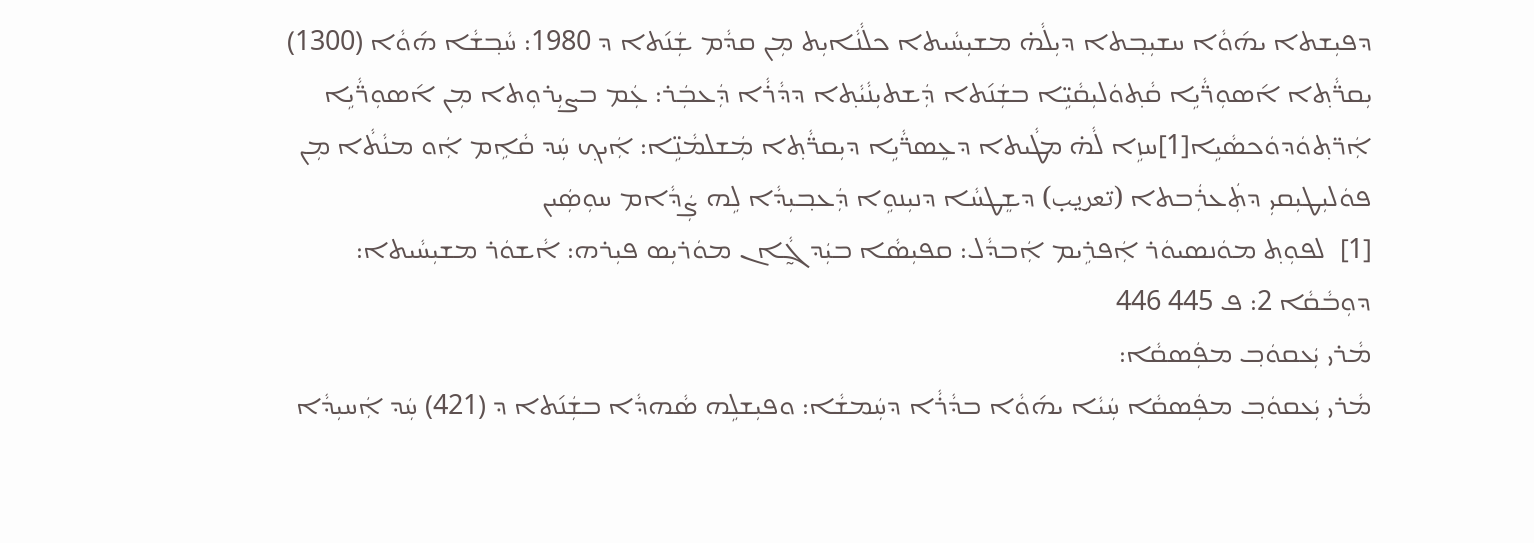ܕܦܝܼܫܬܐ ܝܗ݇ܘܵܐ ܚܫܝܼܒ݂ܬܐ ܕܝܼܠܵܗ̇ ܡܫܝܼܚܵܝܬܐ ܟܠܵܢܵܐܝܼܬ ܡܼܢ ܩܕܵܡ ܫܲܢ݇ܬܐ ܕ 1980: ܚܵܒ݂ܫܵܐ ܗ݇ܘܵܐ (1300) ܝܼܩܪ̈ܵܬ݂ܐ ܐ݇ܣܘܼܪ̈ܵܝܹܐ ܩܵܬ݂ܘܿܠܝܼܩܵܝܹ̈ܐ ܒܫܲܢ݇ܬܐ ܕܲܫܬܝܼܢܵܝܵܬ݂ܐ ܕܕܵܪܵܐ ܕܲܥܒܲܪ: ܥܲܡ ܒܨܝܼܪܘܼܬܐ ܡܼܢ ܐ݇ܣܘܼܪ̈ܵܝܹܐ ܐܲܪ̈ܬ݂ܘܿܕܘܿܟܣܵܝܹܐ[1]ܚܙܹܐ ܠܵܗ̇ ܡܛܵܝܬܐ ܕܥܸܣܪ̈ܵܝܹܐ ܕܝܼܩܪ̈ܵܬ݂ܐ ܡܲܫܠܡܵܢܹ̈ܐ: ܐܲܝܟ݂ ܚܲܕ ܩܵܐܹܡ ܐܲܘ ܡܢܵܬܵܐ ܡܼܢ ܦܘܿܠܝܼܛܝܼܩܝܼ ܕܬܲܥܪܲܒܬܐ (تعريب) ܕܫܸܛܚܵܐ ܕܢܝܼܢܘܹܐ ܕܲܥܒ݂ܝܼܕܵܐ ܠܹܗ ܨܲܕܵܐܡ ܚܘܼܣܲܝܢ
[1]  ܠܦܘܼܬ݂ ܡܘܿܢܣܝܘܿܪ ܐܲܦܪܹܝܡ ܐܲܒܕܵܠ: ܩܦܝܼܣܵܐ ܒܝܲܕ ܓ̰ܵܐܢ ܡܘܿܪܝܼܣ ܦܝܼܪܗ: ܐܵܫܘܿܪ ܡܫܝܼܚܵܝܬܐ: ܕܘܼܒܵܩܵܐ 2: ܦ 445 446
ܡܵܪܝ ܝܲܥܩܘܿܒ݂ ܡܦܲܣܩܵܐ:
ܡܵܪܝ ܝܲܥܩܘܿܒ݂ ܡܦܲܣܩܵܐ ܚܲܝܵܐ ܝܗ݇ܘܵܐ ܒܕܵܪܵܐ ܕܚܲܡܫܵܐ: ܘܦܝܼܫܠܹܗ ܣܵܗܕܵܐ ܒܫܲܢ݇ܬܐ ܕ (421) ܚܲܕ ܐܲܚܝܼܕܵܐ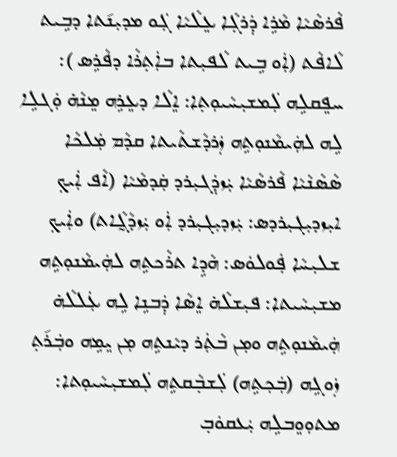ܦܵܪܣܵܝܵܐ ܡܵܪܹܐ ܕܲܪܓ݂ܵܐ ܥܸܠܵܝܵܐ ܓܲܘ ܡܕܝܼܢ݇ܬܐ ܕܒܹܝܬ ܠܵܐܦܵܬ (ܐܲܘ ܒܹܝܬ ܠܵܦܝܼܬܐ ܒܐܲܬ݂ܪܵܐ ܕܦܵܪܹܣ ): ܚܦܸܩܠܹܗ ܠܲܡܫܝܼܚܵܝܘܼܬ݂ܐ: ܐܸܠܵܐ ܕܥܸܪܹܗ ܡܸܢܵܗ̇ ܘܲܓܠܹܐ ܠܹܗ ܠܗܲܝܡܵܢܘܼܬܹܗ ܙܲܪܕܵܫܬܵܝܬܐ ܩܕܵܡ ܡܲܠܟܵܐ ܣܵܣܵܢܵܝܵܐ ܦܵܪܣܵܝܵܐ ܝܲܙܕܲܓܝܼܪܕ ܩܲܕܡܵܝܵܐ (ܐܵܦ ܐܲܝܟ݂ ܐܝܼܙܕܝܼܓܝܼܪܕܣ: ܝܲܙܕܝܼܓܝܼܪܕ ܐܲܘ ܝܲܙܕܵܓ̰ܵܐܬ) ܘܐܲܝܟ݂ ܫܠܝܼܚܵܐ ܦܲܘܠܘܿܣ: ܗܵܕܹܐ ܬܪܵܟܬܹܗ ܠܗܲܝܡܵܢܘܼܬܹܗ ܡܫܝܼܚܵܝܬܐ: ܦܝܼܫܠܵܗ̇ ܐܸܣܵܐ ܕܲܒܢܹܐ ܠܹܗ ܥܲܠܠܵܗ̇ ܗܲܝܡܵܢܘܼܬܹܗ ܘܡܼܢ ܒܵܬܲܪ ܕܝܵܢܬܹܗ ܡܼܢ ܝܸܡܹܗ ܘܒܲܪ݇ܬ݂ ܙܲܘܓܹܗ (ܒܲܟ݂ܬܹܗ) ܠܲܫܒ݂ܵܩܬܹܗ ܠܲܡܫܝܼܚܵܝܘܼܬܐ: ܡܬܘܼܘܸܒܠܹܗ ܝܲܥܩܘܿܒ݂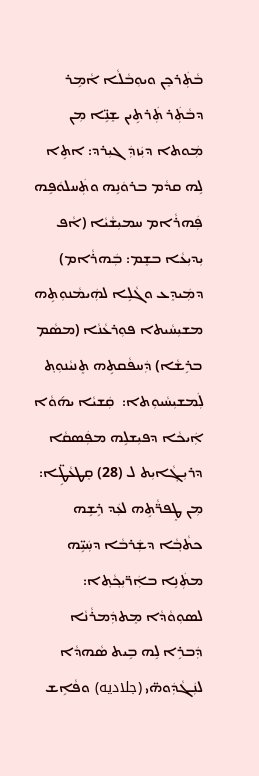ܒܵܬܲܪܟܸܢ ܘܝܘܼܒܵܠܵܐ ܐܵܡܹܪ ܕܒܵܬܲܪ ܬܲܪܬܹܝܢ ܫܸܢܹ̈ܐ ܡܼܢ ܡܲܘܬܐ ܕܝܲܙܕܲܓܝܼܪܕ: ܐܬܹܐ ܠܹܗ ܩܕܵܡ ܒܪܘܿܢܹܗ ܘܬܲܚܠܘܿܦܹܗ ܦܲܗܪܵܐܡ ܚܡܝܼܫܵܝܵܐ (ܐܵܦ ܝܼܕܝܼܥܵܐ ܒܫܸܡ: ܒܲܗܪܵܐܡ) ܕܡܲܝܕܸܥ ܘܓܵܠܹܐ ܠܗܲܝܡܵܢܘܼܬܹܗ ܡܫܝܼܚܵܝܬܐ ܦܘܼܪܥܵܢܵܐ (ܡܣܵܡ ܒܪܹܫܵܐ) ܕܲܚܦܵܩܬܹܗ ܬܸܢܝܵܢܘܼܬ݂ ܠܲܡܫܝܼܚܵܝܘܼܬܐ:  ܩܲܫܝܵܐ ܝܗ݇ܘܵܐ ܐܲܝܟܵܐ ܕܦܝܼܫܠܹܗ ܡܦܲܣܩܵܐ ܕܪܝܼܓ݂ܵܐܝܼܬ ܠ (28) ܩܸܛܥܵܛܹ̈ܐ: ܡܼܢ ܛܸܦܪ̈ܵܬܹܗ ܠܥܲܕ ܪܹܫܹܗ ܟܬܵܒ݂ܵܐ ܕܫܲܪܒܵܐ ܕܚܲܝܹ̈ܗ ܡܬܲܢܹܐ ܒܐܲܪ̈ܝܼܟ݂ܵܬ݂ܐ: ܠܣܘܼܘܵܕܵܐ ܡܸܬܕܲܡܪܵܢܵܐ ܕܲܒܪܹܐ ܠܹܗ ܒܹܝܬ ܣܵܗܕܵܐ ܠܢܲܓܵܕܲܘܗ̈ܝ (جلاديه) ܘܦܵܐܹܫ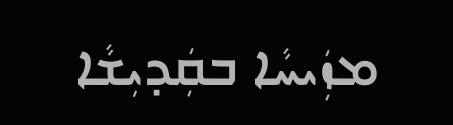ܡܙܲܝܚܵܐ ܒܩܲܕܝܼܫܵܐ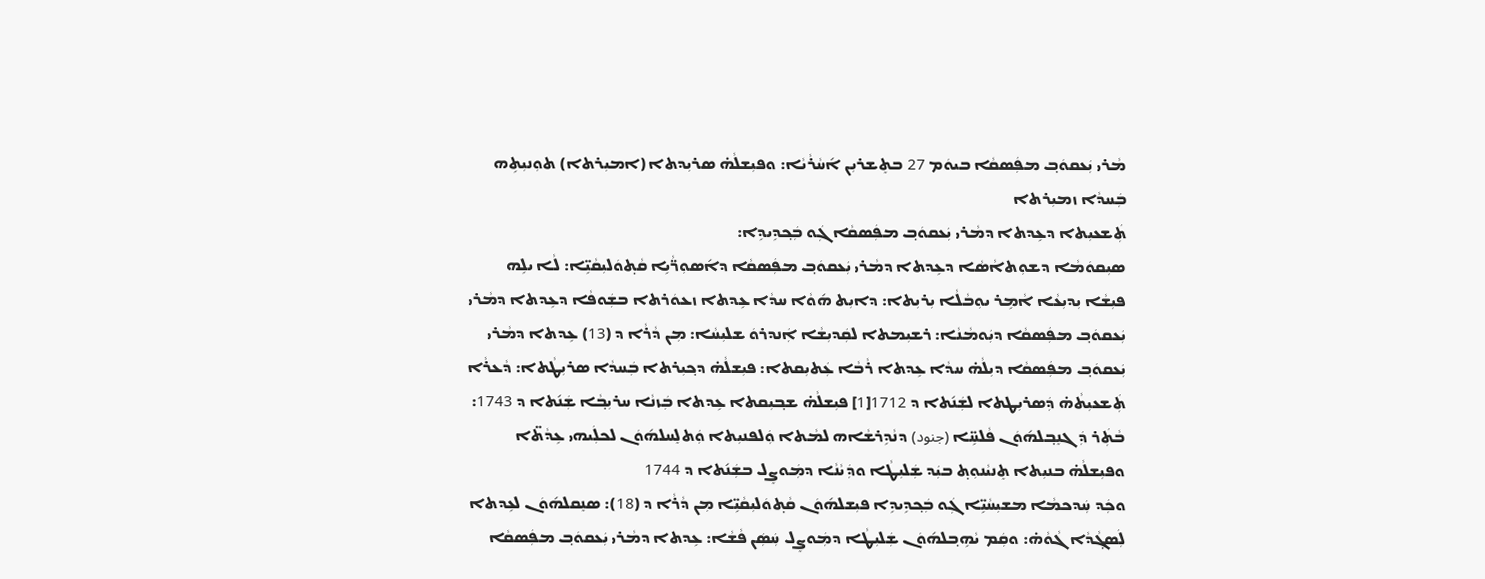ܡܵܪܝ ܝܲܥܩܘܿܒ݂ ܡܦܲܣܩܵܐ ܒܝܘܿܡ 27 ܒܬܸܫܪܝܼܢ ܐ݇ܚܵܪܵܝܵܐ: ܘܦܝܼܫܠܵܗ̇ ܣܪܝܼܕܬܐ (ܐܡܝܼܪܬܐ) ܬܘܼܢܝܼܬܹܗ ܒܲܚܕܵܐ ܙܡܝܼܪܬܐ
ܬܲܫܥܝܼܬܐ ܕܥܹܕܬܐ ܕܡܵܪܝ ܝܲܥܩܘܿܒ݂ ܡܦܲܣܩܵܐ ܓܲܘ ܒܲܟ݂ܕܹܝܕܹܐ:
ܣܝܼܩܘܿܡܵܐ ܕܫܘܼܬܐܵܣܵܐ ܕܥܹܕܬܐ ܕܡܵܪܝ ܝܲܥܩܘܿܒ݂ ܡܦܲܣܩܵܐ ܕܐ݇ܣܘܼܪ̈ܵܝܹܐ ܩܵܬ݂ܘܿܠܝܼܩܵܝܹ̈ܐ: ܠܵܐ ܝܠܹܗ ܦܝܼܫܵܐ ܝܼܕܝܼܥܵܐ ܐܵܡܹܪ ܝܘܼܒܵܠܵܐ ܝܼܪܝܼܬܐ: ܕܐܝܼܬ ܗ݇ܘܵܐ ܚܕܵܐ ܥܹܕܬܐ ܙܥܘܿܪܬܐ ܒܫܲܘܦܵܐ ܕܥܹܕܬܐ ܕܡܵܪܝ ܝܲܥܩܘܿܒ݂ ܡܦܲܣܩܵܐ ܕܝܲܘܡܵܢܵܐ: ܪܫܝܼܡܬܐ ܠܩܲܕܝܼܫܵܐ ܐܲܢܕܪܘܿ ܫܠܝܼܚܵܐ: ܡܼܢ ܕܵܪܵܐ ܕ (13) ܥܹܕܬܐ ܕܡܵܪܝ ܝܲܥܩܘܿܒ݂ ܡܦܲܣܩܵܐ ܕܝܼܠܵܗ̇ ܚܕܵܐ ܥܹܕܬܐ ܪܵܒܵܐ ܥܲܬܝܼܩܬܐ: ܦܝܼܫܠܵܗ̇ ܕܟ݂ܝܼܪܬܐ ܒܲܚܕܵܐ ܣܪܝܼܛܵܬܐ: ܕܵܥܪܵܐ ܬܲܫܥܝܼܬܵܗ̇ ܕܲܣܪܝܼܛܬܐ ܠܫܲܢ݇ܬܐ ܕ 1712[1] ܦܝܼܫܠܵܗ̇ ܫܒ݂ܝܼܩܬܐ ܥܹܕܬܐ ܒܲܙܢܵܐ ܚܪܝܼܒ݂ܵܐ ܫܲܢ݇ܬܐ ܕ 1743: ܒܵܬܲܪ ܕܲܓܢܸܒ݂ܠܗ݇ܘܿܢ ܦܵܠܚܹ̈ܐ (جنود) ܕܢܵܕܹܪܫܵܐܗ ܠܡܵܬܐ ܘܲܠܦܢܝܼܬܐ ܘܲܬܠܸܚܠܗ݇ܘܿܢ ܠܟܠܲܝܗܝ ܥܹܕܵܬ̈ܐ ܘܦܝܼܫܠܵܗ̇ ܒܢܝܼܬܐ ܬܸܢܝܵܢܘܼܬ݂ ܒܝܲܕ ܫܲܠܝܼܛܵܐ ܘܕܲܝܵܢܵܐ ܕܡܲܘܨܸܠ ܒܫܲܢ݇ܬܐ ܕ 1744
ܘܟܲܕ ܚܲܕܟܡܵܐ ܡܫܝܼܚܵܝܹ̈ܐ ܓܲܘ ܒܲܟ݂ܕܹܝܕܹܐ ܦܝܼܫܠܗ݇ܘܿܢ ܩܵܬ݂ܘܿܠܝܼܩܵܝܹ̈ܐ ܡܼܢ ܕܵܪܵܐ ܕ (18): ܣܢܸܩܠܗ݇ܘܿܢ ܠܥܹܕܬܐ ܠܲܣܓ݂ܵܕܵܐ ܓܵܘܵܗ̇: ܘܩܲܡ ܝܵܗܹܒ݂ܠܗ݇ܘܿܢ ܫܲܠܝܼܛܵܐ ܕܡܲܘܨܸܠ ܚܲܣܲܢ ܦܵܫܵܐ: ܥܹܕܬܐ ܕܡܵܪܝ ܝܲܥܩܘܿܒ݂ ܡܦܲܣܩܵܐ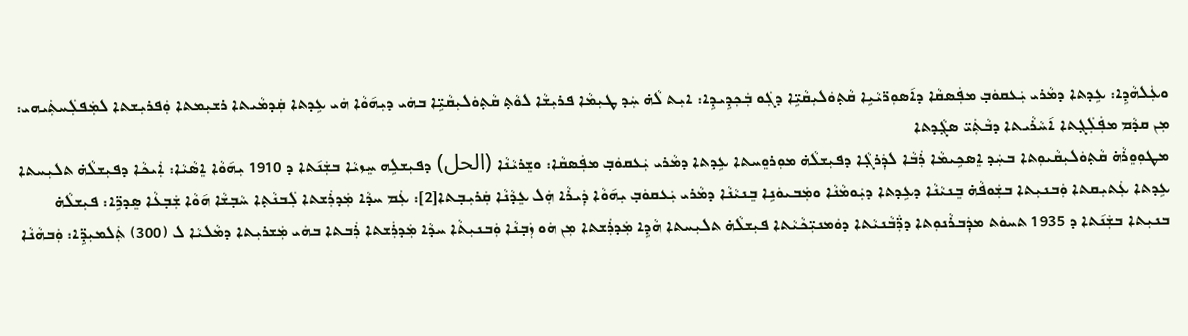ܘܥܲܠܗܵܕܹܐ: ܥܹܕܬܐ ܕܡܵܪܝ ܝܲܥܩܘܿܒ݂ ܡܦܲܣܩܵܐ ܕܐ݇ܣܘܼܪ̈ܝܵܝܹܐ ܩܵܬ݂ܘܿܠܝܼܩܵܝܹ̈ܐ ܕܓܲܘ ܒܲܟ݂ܕܹܝܕܹܐ: ܐܝܼܬ ܠܵܗ̇ ܚܲܕ ܛܝܼܡܵܐ ܦܪܝܼܫܵܐ ܠܘܵܬ݂ ܩܵܬ݂ܘܿܠܝܼܩܵܝܹ̈ܐ ܒܗܿܝ ܕܝܼܗ݇ܘܵܐ ܗܿܝ ܥܹܕܬܐ ܩܲܕܡܵܝܬܐ ܪܫܝܼܡܬܐ ܘܲܦܪܝܼܫܬܐ ܠܡܲܦܠܲܚܬܲܝܗܝ: ܡܼܢ ܩܕܵܡ ܡܦܲܠܲܓ݂ܬܐ ܐ݇ܚܵܪܵܝܬܐ ܕܒܵܬܲܝ̈ ܣܓ݂ܵܕܬܐ
ܡܛܘܼܘܸܪܵܗ̇ ܩܵܬ݂ܘܿܠܝܼܩܵܝܘܼܬܐ ܒܚܲܕ ܐܸܣܟܹܝܡܵܐ ܪܲܒܵܐ ܠܕܲܪܓ݂ܵܐ ܕܦܝܼܫܠܵܗ̇ ܡܘܼܪܘܸܚܬܐ ܥܹܕܬܐ ܕܡܵܪܝ ܝܲܥܩܘܿܒ݂ ܡܦܲܣܩܵܐ: ܘܫܸܪܝܵܢܵܐ (الحل) ܕܦܝܼܫܠܹܗ ܚܸܙܝܵܐ ܒܫܲܢ݇ܬܐ ܕ 1910 ܝܼܗ݇ܘܵܐ ܐܸܣܵܝܵܐ: ܐܲܝܟܵܐ ܕܦܝܼܫܠܵܗ̇ ܬܠܝܼܚܬܐ ܥܹܕܬܐ ܥܲܬܝܼܩܬܐ ܘܲܒܢܝܼܬܐ ܒܫܲܘܦܵܗ̇ ܒܸܢܝܵܢܵܐ ܕܥܹܕܬܐ ܕܝܲܘܡܵܢܵܐ ܘܡܲܒܝܘܿܢܹܐ ܒܸܢܝܵܢܵܐ ܕܡܵܪܝ ܝܲܥܩܘܿܒ݂ ܝܼܗ݇ܘܵܐ ܕܲܝܪܵܐ ܗܲܠ ܥܸܕܵܢܵܐ ܩܲܪܝܼܒ݂ܬܐ[2]: ܥܲܡ ܚܕܵܐ ܡܲܕܪܲܫܬܐ ܠܲܒܢܵܬ݂ܐ ܚܵܒ݂ܫܵܐ ܗ݇ܘܵܐ ܫܲܒ݂ܥܵܐ ܣܸܕܪܹ̈ܐ: ܦܝܼܫܠܵܗ̇ ܒܢܝܼܬܐ ܒܫܲܢ݇ܬܐ ܕ 1935 ܬܚܘܿܬ ܡܕܲܒܪܵܢܘܼܬܐ ܕܪ̈ܲܒܵܢܝܵܬܐ ܕܘܿܡܢܝܼ̈ܟܵܝܵܬܐ ܦܝܼܫܠܵܗ̇ ܬܠܝܼܚܬܐ ܗܵܕܹܐ ܡܲܕܪܲܫܬܐ ܡܼܢ ܗܿܘ ܙܲܒ݂ܢܵܐ ܘܲܒܢܝܼܬܵܐ ܚܕܵܐ ܡܲܕܪܲܫܬܐ ܪܲܒܬܐ ܒܗܿܝ ܡܲܫܪܝܼܬܐ ܕܡܵܠܝܵܐ ܠ (300) ܬܲܠܡܝܼܕܹ̈ܐ: ܘܲܒܗܵܢܵܐ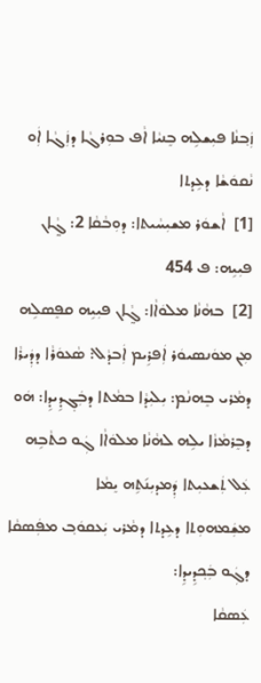ܙܲܒ݂ܢܵܐ ܦܝܼܫܠܹܗ ܒܸܢܝܵܐ ܐܵܦ ܒܘܼܪܓܵܐ ܕܙܲܓܵܐ ܐܲܘ ܢܵܩܘܿܫܵܐ ܕܥܹܕܬܐ
[1]  ܐܵܫܘܿܪ ܡܫܝܼܚܵܝܬܐ: ܕܘܼܒܵܩܵܐ 2: ܓ̰ܵܐܢ ܦܝܼܝܹܗ: ܦ 454
[2]  ܒܗܵܢܵܐ ܡܠܘܿܐܵܐ: ܓ̰ܵܐܢ ܦܝܼܝܹܗ ܩܦܸܣܠܹܗ ܡܼܢ ܡܘܿܢܣܝܘܿܪ ܐܲܦܪܹܝܡ ܐܲܒܕܵܠ: ܣܵܥܘܿܪܵܐ ܕܕܲܝܪܵܐ ܕܡܵܪܝ ܒܸܗܢܵܡ: ܝܼܠܝܼܕܵܐ ܒܡܵܬܐ ܕܒܲܓ݂ܕܹܝܕܹܐ: ܗܿܘ ܕܒܸܪܡܵܙܵܐ ܝܠܹܗ ܠܗܵܢܵܐ ܡܠܘܿܐܵܐ ܓܲܘ ܟܬܵܒܹܗ ܥܲܠ ܬܲܫܥܝܼܬܐ ܕܲܡܕܝܼܢ݇ܬܹܗ ܝܸܡܵܐ
ܡܫܲܡܗܘܼܬܐ ܕܥܹܕܬܐ ܕܡܵܪܝ ܝܲܥܩܘܿܒ݂ ܡܦܲܣܩܵܐ ܕܓܲܘ ܒܲܟ݂ܕܹܝܕܹܐ:
ܥܲܣܩܵܐ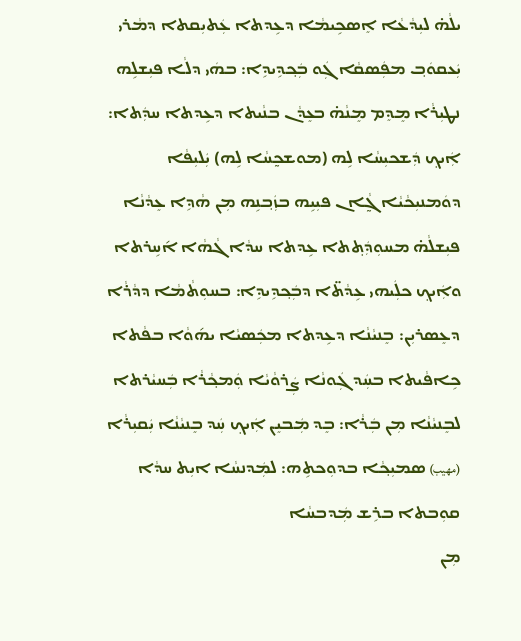ܝܠܵܗ̇ ܠܝܼܕܵܥܵܐ ܐܸܣܟܹܝܡܵܐ ܕܥܹܕܬܐ ܥܲܬܝܼܩܬܐ ܕܡܵܪܝ ܝܲܥܩܘܿܒ݂ ܡܦܲܣܩܵܐ ܓܲܘ ܒܲܟ݂ܕܹܝܕܹܐ: ܒܗܿܝ ܕܠܵܐ ܦܝܼܫܠܹܗ ܢܛܝܼܪܵܐ ܡܸܕܸܡ ܡܸܢܵܗ̇ ܒܥܸܕܵܢ ܒܢܵܝܬܐ ܕܥܹܕܬܐ ܚܕܲܬܐ: ܐܲܝܟ݂ ܕܲܫܟܝܼܚܵܐ ܠܹܗ (ܡܘܫܟ̰ܚܵܐ ܠܹܗ) ܝܲܠܝܼܦܵܐ ܕܘܿܡܢܝܼܟܵܝܵܐ ܓ̰ܵܐܢ ܦܝܼܝܹܗ ܒܙܲܒ݂ܢܹܗ ܡܼܢ ܗܵܕܹܐ ܥܸܕܵܢܵܐ ܦܝܼܫܠܵܗ̇ ܡܚܘܼܕܲܬ݂ܬܐ ܥܹܕܬܐ ܚܕܵܐ ܓܵܗܵܐ ܐ݇ܚܹܪܬܐ ܘܐܲܝܟ݂ ܟܠܲܝܗܝ ܥܹܕܵܬ̈ܐ ܕܒܲܟ݂ܕܹܝܕܹܐ: ܒܚܘܼܬܵܡܵܐ ܕܕܵܪܵܐ ܕܥܸܣܪܝܼܢ: ܒܸܢܝܵܢܵܐ ܕܥܹܕܬܐ ܡܟܲܣܝܵܐ ܝܗ݇ܘܵܐ ܒܦܵܬܐ ܟܹܐܦܵܝܬܐ ܒܚܲܕ ܓܲܘܢܵܐ ܨܲܪܘܵܝܵܐ ܘܲܡܟ݂ܵܪܵܐ ܒܲܚܝܵܪܬܐ ܠܒܸܢܝܵܢܵܐ ܡܼܢ ܒܲܪܵܐ: ܒܸܕ ܡܲܒܝܸܢ ܐܲܝܟ݂ ܚܲܕ ܒܸܢܝܵܢܵܐ ܝܲܩܝܼܪܵܐ (مهيب) ܣܡܝܼܟ݂ܵܐ ܒܕܘܼܟܬܹܗ: ܠܡܲܕܢܚܵܐ ܐܝܼܬ ܚܕܵܐ ܩܘܼܒܬܐ ܒܪܹܫ ܡܲܕܒܚܵܐ
ܡܼܢ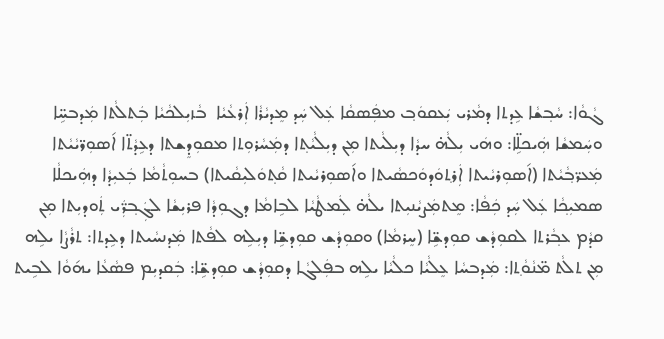ܓܵܘܵܐ: ܚܵܒ݂ܫܵܐ ܥܹܕܬܐ ܕܡܵܪܝ ܝܲܥܩܘܿܒ݂ ܡܦܲܣܩܵܐ ܥܲܠ ܚܲܕ ܡܸܕܝܵܪܵܐ ܐܲܪܥܵܝܵܐ  ܒܵܙܝܼܠܟܵܝܵܐ ܒܲܬܠܵܬܐ ܡܲܕܒܚܹ̈ܐ ܘܚܲܡܫܵܐ ܗܲܝܟܠܹ̈ܐ: ܘܗܿܝ ܝܼܠܵܗ̇ ܚܕܵܐ ܕܝܼܠܵܝܬܐ ܡܼܢ ܕܝܼܠܵܝܵܬ݂ܐ ܕܡܲܚܵܪܘܼܬܐ ܡܩܘܼܕܸܫܬܐ ܕܥܹܕܵܬ̈ܐ ܐ݇ܣܘܼܪ̈ܝܵܝܵܬܐ ܡܲܥܪ̈ܒ݂ܵܝܵܬܐ (ܐ݇ܣܘܼܪܝܵܝܬܐ ܐܲܪܬ݂ܘܿܕܘܿܟܣܵܝܬܐ ܘܐ݇ܣܘܼܪܝܵܝܬܐ ܩܵܬ݂ܘܿܠܝܼܩܵܝܬܐ) ܒܚܘܼܬܵܡܵܐ ܒܲܥܝܼܕܵܐ ܕܗܲܝܟܠܵܐ ܣܡܝܼܟ݂ܵܐ ܥܲܠ ܚܲܕ ܟܲܦܵܐ: ܡܸܬܡܲܨܝܵܢܝܼܬܐ ܝܠܵܗ̇ ܠܲܡܛܵܝܵܐ ܠܒܹܐܡܵܐ ܕܓܘܼܕܵܐ ܦܪܝܼܫܵܐ ܠܓܲܒ݂ܪ̈ܲܝ ܬܲܘܕܝܼܬܐ ܡܼܢ ܩܕܵܡ ܥܒ݂ܵܪܬܐ ܠܩܘܼܕܵܫ ܩܘܼܕܫܹ̈ܐ (ܚܸܪܡܵܐ) ܘܩܘܼܕܵܫ ܩܘܼܕܫܹ̈ܐ ܕܝܼܠܹܗ ܠܦܵܬܐ ܡܲܕܢܚܵܝܬܐ ܕܥܹܕܬܐ: ܬܪܵܨܵܐ ܝܠܹܗ ܡܼܢ ܬܠܵܬ ܡ̈ܢܵܘܵܬ݂ܐ: ܡܲܕܒܚܵܐ ܥܸܠܵܝܵܐ ܟܠܵܝܵܐ ܝܠܹܗ ܒܦܲܠܓܵܐ ܕܩܘܼܕܵܫ ܩܘܼܕܫܹ̈ܐ: ܒܲܩܕܝܼܡ ܦܣܵܥܵܐ ܝܗ݇ܘܵܐ ܠܒܹܝܬ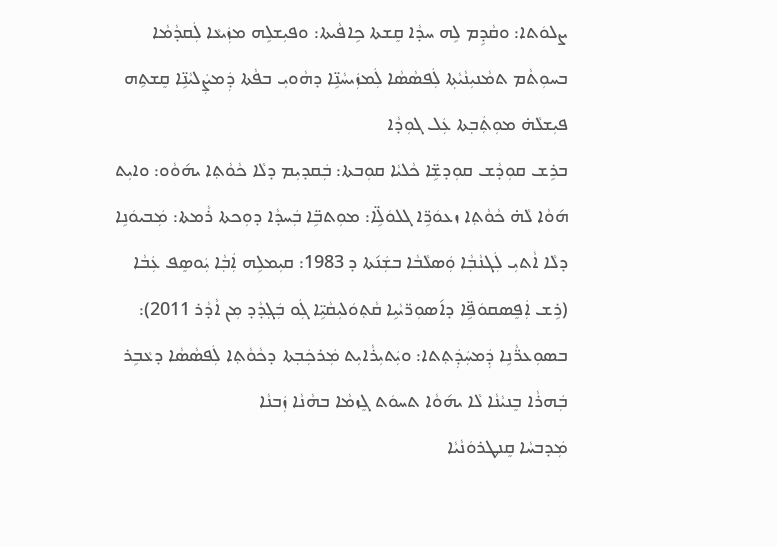ܨܠܘܿܬܐ: ܘܩܵܕܹܡ ܠܹܗ ܚܕܵܐ ܩܸܫܬܐ ܟܹܐܦܵܝܬܐ: ܘܦܝܼܫܠܹܗ ܡܙܲܝܥܵܐ ܠܲܩܕܵܡܵܐ ܒܚܘܼܬܵܡ ܬܡܵܢܝܼܢܵܝܵܬ݂ܐ ܠܲܦܣܵܣܵܐ ܠܲܡܙܲܝܚܵܢܹ̈ܐ ܕܗܵܘܝܼ ܒܦܵܬܐ ܕܲܡܨܲܠܝܵܢܹ̈ܐ ܩܸܫܬܹܗ ܦܝܼܫܠܵܗ̇ ܡܘܼܬܲܒ݂ܬܐ ܥܲܠ ܓܘܼܕܵܐ
ܒܪܹܫ ܩܘܼܕܵܫ ܩܘܼܕܫܹ̈ܐ ܟܵܠܝܵܐ ܩܘܼܒܬܐ: ܒܲܩܕܝܼܡ ܕܠܵܐ ܟܵܘܵܬ݂ܐ ܝܗ݇ܘܵܘ: ܘܐܝܼܬ ܗ݇ܘܵܐ ܠܵܗ̇ ܟܵܘܵܬ݂ܐ ܙܥܘܿܪܹ̈ܐ ܓܠܘܿܠܹ̈ܐ: ܡܘܼܬܒܹ̈ܐ ܒܲܚܕܵܐ ܕܘܼܟܬܐ ܪܵܡܬܐ: ܡܲܒܝܘܿܢܹܐ ܕܠܵܐ ܐܵܬܝܼ ܠܲܓܢܵܒ݂ܵܐ ܘܲܣܠܵܒܵܐ ܒܫܲܢ݇ܬܐ ܕ 1983: ܩܝܼܡܠܹܗ ܐܲܒ݂ܵܐ ܝܲܘܣܸܦ ܥܲܒܵܐ (ܪܹܫ ܐܲܦܸܣܩܘܿܦܹ̈ܐ ܕܐ݇ܣܘܼܪ̈ܝܵܝܹܐ ܩܵܬ݂ܘܿܠܝܼܩܵܝܹ̈ܐ ܓܲܘ ܒܲܓ݂ܕܵܕ ܡܼܢ ܐܵܕܵܪ 2011): ܒܣܘܼܥܪ̈ܵܢܹܐ ܕܲܡܚܲܕܲܬ݂ܬܐ: ܘܝܲܬܝܼܪܵܐܝܼܬ ܡܲܪܟܲܒ݂ܬܐ ܕܟܵܘܵܬ݂ܐ ܠܲܦܣܵܣܵܐ ܕܥܵܒܹܪ ܒܲܗܪܵܐ ܒܸܢܝܵܢܵܐ ܠܵܐ ܝܗ݇ܘܵܐ ܬܚܘܿܬ ܓܸܙܡܵܐ ܒܗܵܢܵܐ ܙܲܒܢܵܐ
ܡܲܕܒܚܵܐ ܩܸܢܛܪܘܿܢܵܝܵܐ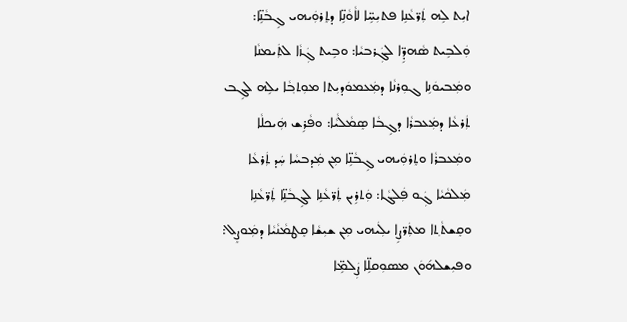ܐܝܼܬ ܠܹܗ ܬܲܪ̈ܥܵܢܹܐ ܦܬܝܼܚܹ̈ܐ ܠܐܵܘܵܢܹ̈ܐ ܕܬܸܪܘܲܝܗܝ ܓܹܒܵܢܹ̈ܐ: ܘܲܠܒܹܝܬ ܣܵܗܕܹ̈ܐ ܠܓܲܪܒܝܵܐ: ܘܒܹܝܬ ܓܲܙܵܐ ܠܬܲܝܡܢܵܐ  ܘܡܲܒܝܘܿܢܹܐ ܓܘܼܪܢܵܐ ܕܡܲܥܡܘܿܕܝܼܬܐ ܡܘܼܬܒ݂ܵܐ ܝܠܹܗ ܠܓܹܒ ܬܲܪܥܵܐ ܕܡܲܥܒܪܵܐ ܕܓܹܒܵܐ ܣܸܡܵܠܵܝܵܐ: ܘܦܵܪܹܫ ܗܲܝܟܠܵܐ ܘܡܲܥܒܪܵܐ ܘܬܸܪܘܲܝܗܝ ܓܹܒܵܢܹ̈ܐ ܡܼܢ ܡܲܕܒܚܵܐ ܚܲܕ ܬܲܪܥܵܐ ܡܲܠܟܵܝܵܐ ܓܲܘ ܦܲܠܓܵܐ: ܘܲܬܪܹܝܢ ܬܲܪ̈ܥܵܢܹܐ ܠܓܹܒܵܢܹ̈ܐ ܬܲܪ̈ܥܵܢܹܐ ܘܩܸܫܬܵܬ݂ܐ ܡܬܲܪ̈ܨܹܐ ܝܠܲܝܗܝ ܡܼܢ ܫܝܼܫܵܐ ܩܸܛܡܵܢܵܝܵܐ ܕܡܲܘܨܸܠ: ܘܦܝܼܫܠܗ݇ܘܿܢ ܡܣܘܼܩܠܹ̈ܐ ܨܲܠܡܹ̈ܐ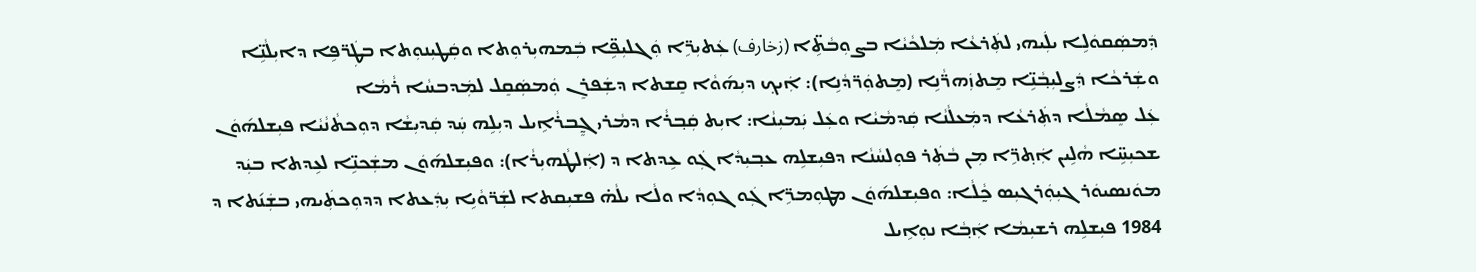ܕܲܡܣܲܩܘܿܠܹܐ ܝܠܲܝܗܝ ܠܬܲܪܥܵܐ ܡܲܠܟܵܝܵܐ ܒܨܘܼܒܵܬܹ̈ܐ (زخارف) ܥܲܬܝܼܪܹ̈ܐ ܘܲܓܠܝܼܦܹ̈ܐ ܒܲܡܗܝܼܪܘܼܬܐ ܘܩܲܛܝܼܢܘܼܬܐ ܒܛܲܪ̈ܦܹܐ ܕܐܝܼܠܵܢܹ̈ܐ ܘܫܲܪܟܵܐ ܕܲܨܠܝܼܒ݂ܵܢܹ̈ܐ ܡܸܬܙܲܗܪ̈ܵܢܹܐ (ܡܸܬܘܲܪ̈ܕܵܢܹܐ): ܐܲܝܟ݂ ܕܝܼܗ݇ܘܵܐ ܩܸܫܬܐ ܕܫܲܦܪܸܢ ܘܲܡܣܲܩܸܠ ܠܡܲܕܒܚܵܐ ܪܵܡܵܐ
ܥܲܠ ܣܸܡܵܠܵܐ ܕܬܲܪܥܵܐ ܕܡܲܥܠܵܢܵܐ ܩܲܕܡܵܝܵܐ ܘܥܲܠ ܝܲܡܝܼܢܵܐ: ܐܝܼܬ ܩܲܒ݂ܪܵܐ ܕܡܵܪܝ ܓ̰ܸܒܪܵܐܹܝܠ ܕܝܼܠܹܗ ܚܲܕ ܩܲܕܝܼܫܵܐ ܕܘܼܟܬܵܢܵܝܵܐ ܦܝܼܫܠܗ݇ܘܿܢ ܫܟܝܼܚܹ̈ܐ ܗܵܠܹܝܢ ܐܲܬ݂ܪܹ̈ܐ ܡܼܢ ܒܵܬܲܪ ܦܘܼܠܚܵܢܵܐ ܕܦܝܼܫܠܹܗ ܥܒ݂ܝܼܕܵܐ ܓܲܘ ܥܹܕܬܐ ܕ (ܐܲܠܛܵܗܝܼܪܵܐ): ܘܦܝܼܫܠܗ݇ܘܿܢ ܡܫܲܟܢܹ̈ܐ ܠܥܹܕܬܐ ܒܝܲܕ ܡܘܿܢܣܝܘܿܪ ܓܝܼܘܲܪܓܝܼܣ ܟ̰ܵܠܵܐ: ܘܦܝܼܫܠܗ݇ܘܿܢ ܡܛܘܼܡܪܹ̈ܐ ܓܲܘ ܓܘܼܕܵܐ ܘܠܵܐ ܝܠܵܗ̇ ܦܫܝܼܩܬܐ ܠܫܲܪ̈ܘܵܝܹܐ ܝܼܕܲܥܬܐ ܕܕܘܼܟܬܲܝܗܝ ܒܫܲܢ݇ܬܐ ܕ 1984 ܦܝܼܫܠܹܗ ܪܫܝܼܡܵܐ ܐܲܒ݂ܵܐ ܢܘܼܐܹܝܠ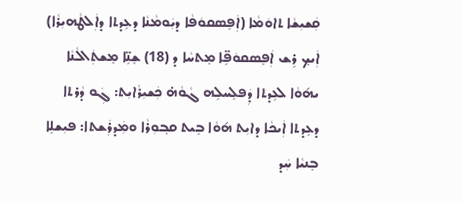ܩܲܫܝܼܫܵܐ ܬܐܘܿܡܵܐ (ܐܲܦܸܣܩܘܿܦܵܐ ܕܝܲܘܡܵܢܵܐ ܕܥܹܕܬܐ ܕܐܲܠܛܵܗܝܼܪܵܐ) ܐܲܝܟ݂ ܪܹܫ ܐܲܦܸܣܩܘܿܦܹ̈ܐ ܡܸܬܚܵܐ ܕ (18) ܫܸܢܹ̈ܐ ܡܸܫܬܲܐܠܵܢܵܐ ܝܗ݇ܘܵܐ ܠܥܹܕܬܐ ܕܲܦܠܸܚܠܹܗ ܓܵܘܵܗ̇ ܟܲܫܝܼܪܵܐܝܼܬ: ܓܲܘ ܕܵܪܬܐ ܕܥܹܕܬܐ ܐܲܝܟܵܐ ܕܐܝܼܬ ܗ݇ܘܵܐ ܒܹܝܬ ܩܒ݂ܘܼܪܵܐ ܘܡܲܕܪܲܫܬܐ: ܦܝܼܫܠܹܐ ܒܸܢܝܵܐ ܚܲܕ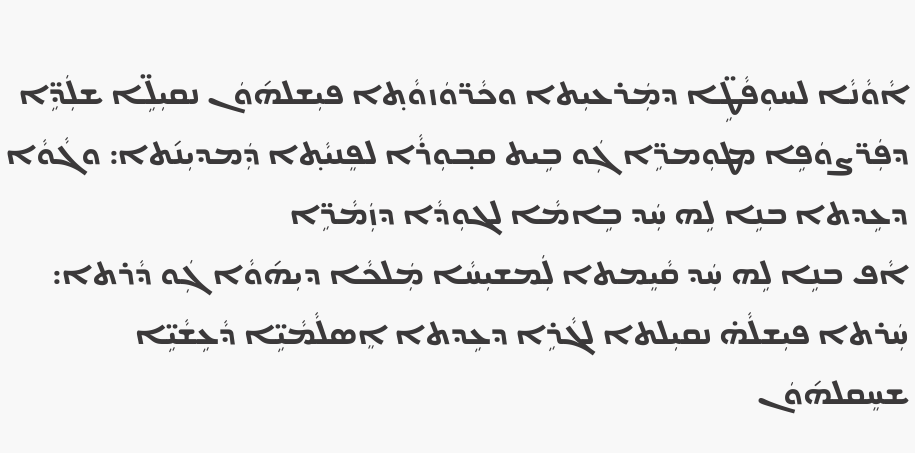ܐܵܘܵܢܵܐ ܠܚܘܼܦܵܛܹ̈ܐ ܕܡܲܪܥܝܼܬܐ ܘܟܵܪ̈ܘܿܙܘܵܬ݂ܐ ܦܝܼܫܠܗ݇ܘܿܢ ܢܩܝܼܠܹ̈ܐ ܫܠܲܕܹ̈ܐ ܕܦܲܪ̈ܨܘܿܦܹܐ ܡܛܘܼܡܪܹ̈ܐ ܓܲܘ ܒܹܝܬ ܩܒ݂ܘܼܪܵܐ ܠܦܸܢܝܵܬ݂ܐ ܕܲܡܕܝܼܢ݇ܬܐ: ܘܓܵܘܵܐ ܕܥܹܕܬܐ ܒܢܹܐ ܠܹܗ ܚܲܕ ܒܹܐܡܵܐ ܠܓܘܼܕܵܐ ܕܙܲܡܵܪܹ̈ܐ
ܐܵܦ ܒܢܹܐ ܠܹܗ ܚܲܕ ܩܵܝܸܡܬܐ ܠܲܡܫܝܼܚܵܐ ܡܲܠܟܵܐ ܕܝܼܗ݇ܘܵܐ ܓܲܘ ܕܵܪܬܐ: ܚܲܪܬܐ ܦܝܼܫܠܵܗ̇ ܢܩܝܼܠܬܐ ܠܓܵܪܹܐ ܕܥܹܕܬܐ ܐܸܣܠܵܡܵܝܹ̈ܐ ܕܵܥܹܫܵܝܹ̈ܐ ܫܚܸܩܠܗ݇ܘܿܢ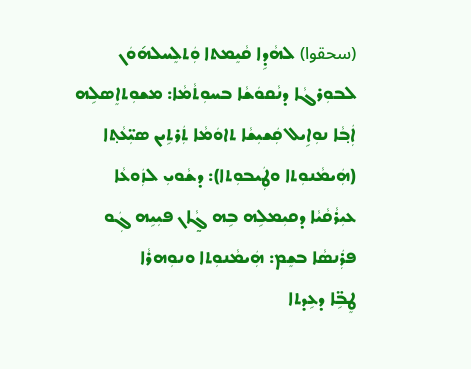(سحقوا) ܠܗܵܕܹܐ ܩܵܝܸܡܬܐ ܘܲܬܠܸܚܠܗ݇ܘܿܢ ܠܒܘܼܪܓܵܐ ܕܢܵܩܘܿܫܵܐ ܒܚܘܼܬܵܡܵܐ: ܡܫܘܼܬܐܸܣܠܹܗ ܐܲܒ݂ܵܐ ܢܘܼܐܹܝܠ ܩܲܫܝܼܫܵܐ ܬܐܘܿܡܵܐ ܬܲܪܬܹܝܢ ܣܝܼ̈ܥܵܬ݂ܐ (ܗܲܝܡܵܢܘܼܬܐ ܘܛܲܝܒܘܼܬܐ): ܕܫܵܘܝܼ ܠܙܲܘܥܵܐ ܥܝܼܪܵܩܵܝܵܐ ܕܩܝܼܡܠܹܗ ܒܹܗ ܓ̰ܵܐܢ ܦܝܼܝܹܗ ܓܲܘ ܦܪܲܢܣܵܐ ܒܫܸܡ: ܗܲܝܡܵܢܘܼܬܐ ܘܢܘܼܗܪܵܐ
ܛܸܒܹ̈ܐ ܕܥܹܕܬܐ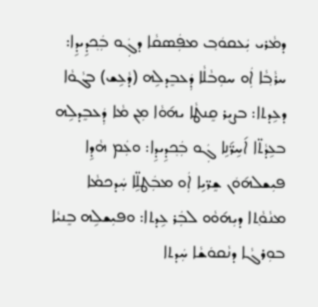ܕܡܵܪܝ ܝܲܥܩܘܿܒ݂ ܡܦܲܣܩܵܐ ܕܓܲܘ ܒܲܟ݂ܕܹܝܕܹܐ:
ܚܪܵܒ݂ܵܐ ܐܲܘ ܚܘܼܒܵܠܵܐ ܕܲܥܒܸܕܠܹܗ (ܕܵܥܹܫ) ܒܓܵܘܵܐ ܕܥܹܕܬܐ: ܒܨܝܼܪ ܩܸܢܛܵܐ ܝܗ݇ܘܵܐ ܡܼܢ ܡܵܐ ܕܲܥܒܸܕܠܹܗ ܒܥܹܕܵܬ̈ܐ ܐ݇ܚܹܪ̈݇ܢܹܐ ܓܲܘ ܒܲܟ݂ܕܹܝܕܹܐ: ܘܥܲܡ ܗܵܕܹܐ ܦܝܼܫܠܗ݇ܘܿܢ ܫܸܪ̈ܝܹܐ ܐܲܘ ܡܒܲܛܠܹ̈ܐ ܚܲܕܟܡܵܐ ܡܢܵܘܵܬ݂ܐ ܕܝܼܗ݇ܘܵܘ ܠܒܲܪ ܥܹܕܬܐ: ܘܦܝܼܫܠܹܗ ܒܸܢܝܵܐ ܒܘܼܪܓܵܐ ܕܢܵܩܘܿܫܵܐ ܚܲܕܬܐ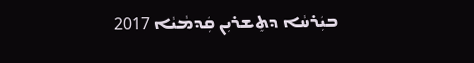ܒܝܲܪܚܵܐ ܕܬܸܫܪܝܼܢ ܩܲܕܡܵܝܵܐ 2017